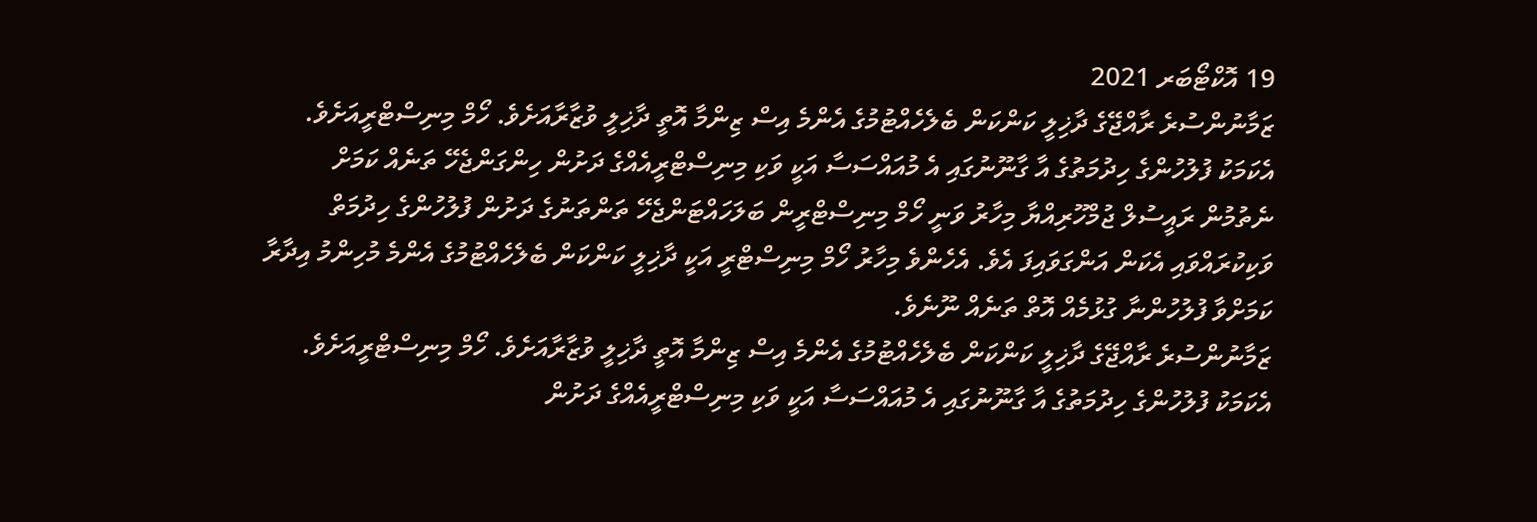19 އޮކްޓޯބަރ 2021
ޒަމާނުންސުރެ ރާއްޖޭގެ ދާޚިލީ ކަންކަން ބެލެހެއްޓުމުގެ އެންމެ އިސް ޒިންމާ އޮތީ ދާޚިލީ ވުޒާރާއަށެވެ. ހޯމް މިނިސްޓްރީއަށެވެ. އެކަމަކު ފުލުހުންގެ ހިދުމަތުގެ އާ ގާނޫނުގައި އެ މުއައްސަސާ އަކީ ވަކި މިނިސްޓްރީއެއްގެ ދަށުން ހިންގަންޖެހޭ ތަނެއް ކަމަށް ނެތުމުން ރައީސުލް ޖުމްހޫރިއްޔާ މިހާރު ވަނީ ހޯމް މިނިސްޓްރީން ބަލަހައްޓަންޖެހޭ ތަންތަނުގެ ދަށުން ފުލުހުންގެ ހިދުމަތް ވަކިކުރައްވައި އެކަން އަންގަވައިފަ އެވެ. އެހެންވެ މިހާރު ހޯމް މިނިސްޓްރީ އަކީ ދާޚިލީ ކަންކަން ބެލެހެއްޓުމުގެ އެންމެ މުހިންމު އިދާރާ ކަމަށްވާ ފުލުހުންނާ ގުޅުމެއް އޮތް ތަނެއް ނޫނެވެ.
ޒަމާނުންސުރެ ރާއްޖޭގެ ދާޚިލީ ކަންކަން ބެލެހެއްޓުމުގެ އެންމެ އިސް ޒިންމާ އޮތީ ދާޚިލީ ވުޒާރާއަށެވެ. ހޯމް މިނިސްޓްރީއަށެވެ. އެކަމަކު ފުލުހުންގެ ހިދުމަތުގެ އާ ގާނޫނުގައި އެ މުއައްސަސާ އަކީ ވަކި މިނިސްޓްރީއެއްގެ ދަށުން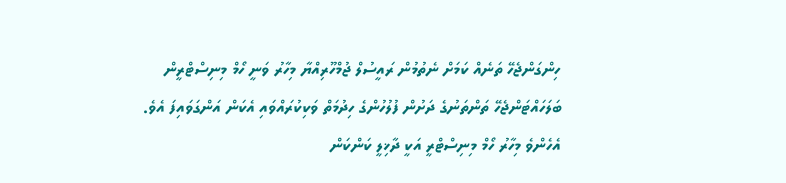ހިންގަންޖެހޭ ތަނެއް ކަމަށް ނެތުމުން ރައީސުލް ޖުމްހޫރިއްޔާ މިހާރު ވަނީ ހޯމް މިނިސްޓްރީން ބަލަހައްޓަންޖެހޭ ތަންތަނުގެ ދަށުން ފުލުހުންގެ ހިދުމަތް ވަކިކުރައްވައި އެކަން އަންގަވައިފަ އެވެ. އެހެންވެ މިހާރު ހޯމް މިނިސްޓްރީ އަކީ ދާޚިލީ ކަންކަން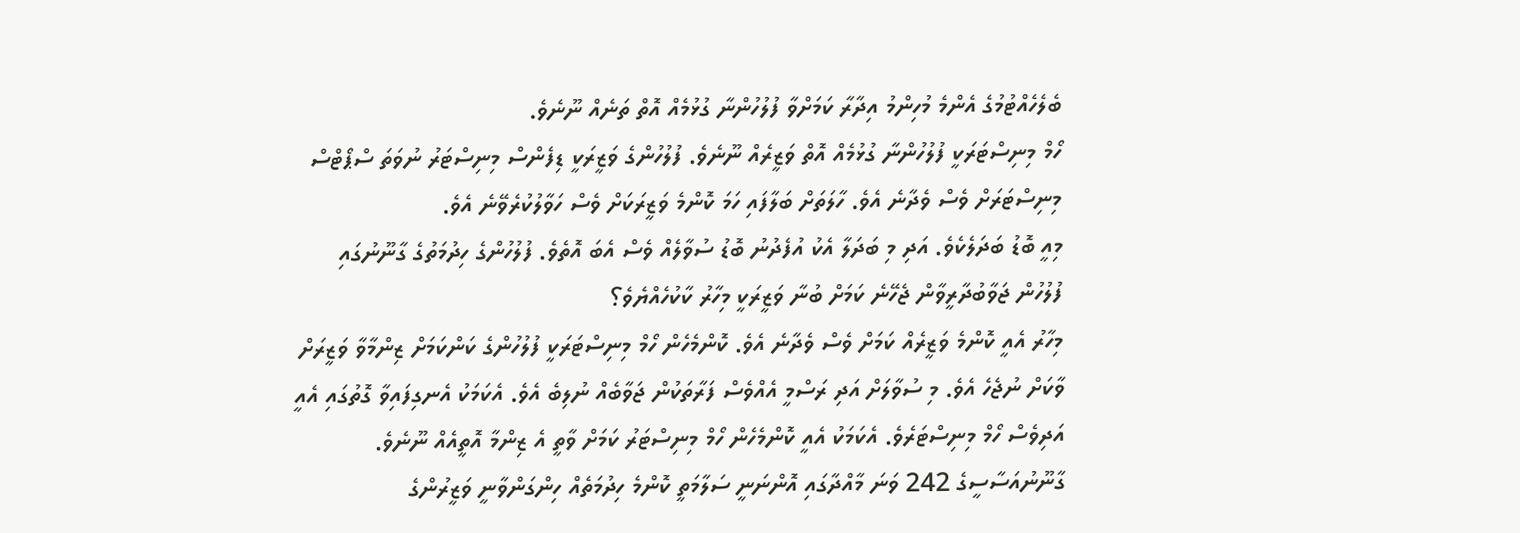ބެލެހެއްޓުމުގެ އެންމެ މުހިންމު އިދާރާ ކަމަށްވާ ފުލުހުންނާ ގުޅުމެއް އޮތް ތަނެއް ނޫނެވެ.
ހޯމް މިނިސްޓަރަކީ ފުލުހުންނާ ގުޅުމެއް އޮތް ވަޒީރެއް ނޫނެވެ. ފުލުހުންގެ ވަޒީރަކީ ޑިފެންސް މިނިސްޓަރު ނުވަތަ ސްޕޯޓްސް މިނިސްޓަރަށް ވެސް ވެދާނެ އެވެ. ހާލަތަށް ބަލާފައި ހަމަ ކޮންމެ ވަޒީރަކަށް ވެސް ހަވާލުކުރެވޭނެ އެވެ.
މިއީ ބޮޑު ބަދަލެކެވެ. އަދި މި ބަދަލާ އެކު އުފެދުނު ބޮޑު ސުވާލެއް ވެސް އެބަ އޮތެވެ. ފުލުހުންގެ ހިދުމަތުގެ ގާނޫނުގައި ފުލުހުން ޖަވާބުދާރީވާން ޖެހޭނެ ކަމަށް ބުނާ ވަޒީރަކީ މިހާރު ކާކުހެއްޔެވެ؟
މިހާރު އެއީ ކޮންމެ ވަޒީރެއް ކަމަށް ވެސް ވެދާނެ އެވެ. ކޮންމެހެން ހޯމް މިނިސްޓަރަކީ ފުލުހުންގެ ކަންކަމަށް ޒިންމާވާ ވަޒީރަށް ވާކަށް ނުޖެހެ އެވެ. މި ސުވާލަށް އަދި ރަސްމީ އެއްވެސް ފަރާތަކުން ޖަވާބެއް ނުލިބެ އެވެ. އެކަމަކު އެނގިފައިވާ ގޮތުގައި އެއީ އަދިވެސް ހޯމް މިނިސްޓަރެވެ. އެކަމަކު އެއީ ކޮންމެހެން ހޯމް މިނިސްޓަރު ކަމަށް ވާތީ އެ ޒިންމާ އޮތީއެއް ނޫނެވެ.
ގާނޫނުއަސާސީގެ 242 ވަނަ މާއްދާގައި އޮންނަނީ ސަލާމަތީ ކޮންމެ ހިދުމަތެއް ހިންގަންވާނީ ވަޒީރުންގެ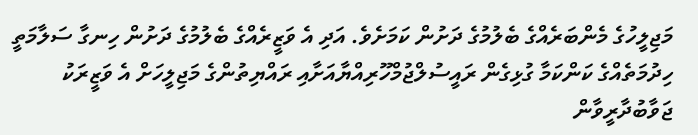މަޖިލީހުގެ މެންބަރެއްގެ ބެލުމުގެ ދަށުން ކަމަށެވެ. އަދި އެ ވަޒީރެއްގެ ބެލުމުގެ ދަށުން ހިނގާ ސަލާމަތީ ހިދުމަތެއްގެ ކަންކަމާ ގުޅިގެން ރައީސުލްޖުމްހޫރިއްޔާއަށާއި ރައްޔިތުންގެ މަޖިލީހަށް އެ ވަޒީރަކު ޖަވާބުދާރީވާން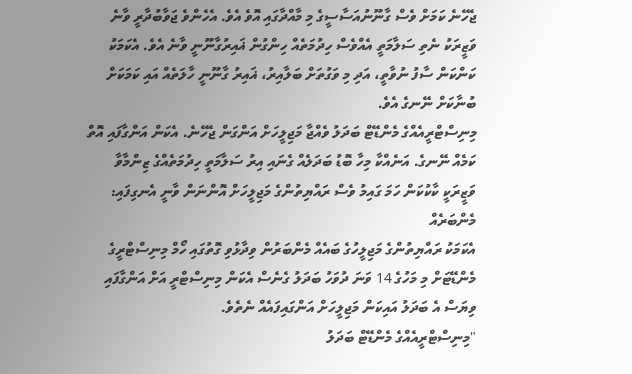ޖެހޭނެ ކަމަށް ވެސް ގާނޫނުއަސާސީގެ މި މާއްދާގައި އޮވެ އެވެ. އެހެންވެ ޖަވާބުދާރީ ވާނެ ވަޒީރަކު ނެތި ސަލާމަތީ އެއްވެސް ހިދުމަތެއް ހިންގުން ޣައިރުގާނޫނީ ވާނެ އެވެ. އެކަމަކު ކަންކަން ސާފު ނުވާތީ، އަދި މި ވަގުތަށް ބަލާއިރު، ޣައިރު ގާނޫނީ ހާލަތެއް އައި ކަމަކަށް ބުނާކަށް ނޭނގެ އެވެ.
މިނިސްޓްރީއެއްގެ މެންޑޭޓް ބަދަލު ވެއްޖާ މަޖިލީހަށް އަންގަން ޖެހޭނެ. އެކަން އަންގާފައި އޮތް ކަމެއް ނޭނގެ. އަނެއްކާ މިހާ ބޮޑު ބަދަލެއް ގެނައި އިރު ސަލާމަތީ ހިދުމަތެއްގެ ޒިންމާވާ ވަޒީރަކީ ކާކުކަން ހަމަ ގައިމު ވެސް ރައްޔިތުންގެ މަޖިލީހަށް އޮންނަން ވާނީ އެނގިފައި: މެންބަރެއް
އެކަމަކު ރައްޔިތުންގެ މަޖިލީހުގެ ބައެއް މެންބަރުން ވިދާޅުވި ގޮތުގައި ހޯމް މިނިސްޓްރީގެ މެންޑޭޓަށް މި މަހުގެ 14 ވަނަ ދުވަހު ބަދަލު ގެނެސް އެކަން މިނިސްޓްރީ އަށް އަންގާފައި ވިޔަސް އެ ބަދަލު އައިކަން މަޖިލީހަށް އަންގައިފައެއް ނެތެވެ.
"މިނިސްޓްރީއެއްގެ މެންޑޭޓް ބަދަލު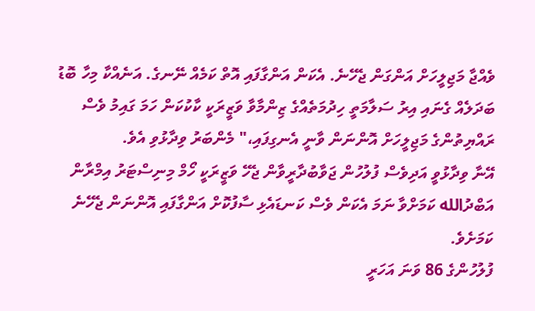ވެއްޖާ މަޖިލީހަށް އަންގަން ޖެހޭނެ. އެކަން އަންގާފައި އޮތް ކަމެއް ނޭނގެ. އަނެއްކާ މިހާ ބޮޑު ބަދަލެއް ގެނައި އިރު ސަލާމަތީ ހިދުމަތެއްގެ ޒިންމާވާ ވަޒީރަކީ ކާކުކަން ހަމަ ގައިމު ވެސް ރައްޔިތުންގެ މަޖިލީހަށް އޮންނަން ވާނީ އެނގިފައި،" މެންބަރު ވިދާޅުވި އެވެ.
އޭނާ ވިދާޅުވީ އަދިވެސް ފުލުހުން ޖަވާބުދާރީވާން ޖެހޭ ވަޒީރަކީ ހޯމް މިނިސްޓަރު އިމްރާން އަބްދުالله ކަމަށްވާ ނަމަ އެކަން ވެސް ކަނޑައެޅި ސާފުކޮށް އަންގާފައި އޮންނަން ޖެހޭނެ ކަމަށެވެ.
ފުލުހުންގެ 86 ވަނަ އަހަރީ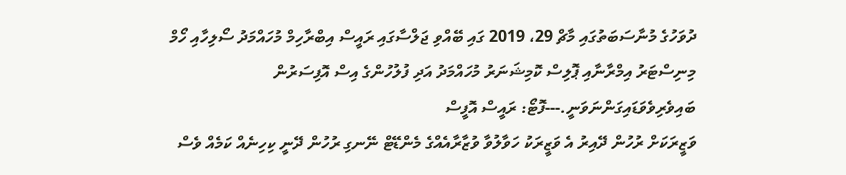ދުވަހުގެ މުނާސަބަތުގައި މާޗް 29، 2019 ގައި ބޭއްވި ޖަލްސާގައި ރައީސް އިބްރާހިމް މުހައްމަދު ސޯލިހާއި ހޯމް މިނިސްޓަރު އިމްރާނާއި ޕޮލިސް ކޮމިޝަނަރު މުހައްމަދު އަދި ފުލުހުންގެ އިސް އޮފިސަރުން ބައިވެރިވެވަޑައިގަންނަވަނީ.---ފޮޓޯ: ރައީސް އޮފީސް
ވަޒީރަކަށް ރުހުން ދޭއިރު އެ ވަޒީރަކު ހަވާލުވާ ވުޒާރާއެއްގެ މެންޑޭޓް ނޭނގި ރުހުން ދޭނީ ކިހިނެއް ކަމެއް ވެސް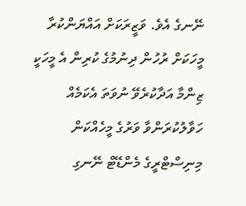ނޭނގެ އެވެ. ވަޒީރަކަށް އައްޔަންކުރާ މީހަކަށް ރުހުން ދިނުމުގެ ކުރިން އެ މީހަކީ ޒިންމާ އަދާކުރެވޭ ނުވަތަ އެކަމެއް ހަވާލުކުރަންވާ ވަރުގެ މީހެއްކަން މިނިސްޓްރީގެ މެންޑޭޓް ނޭނގި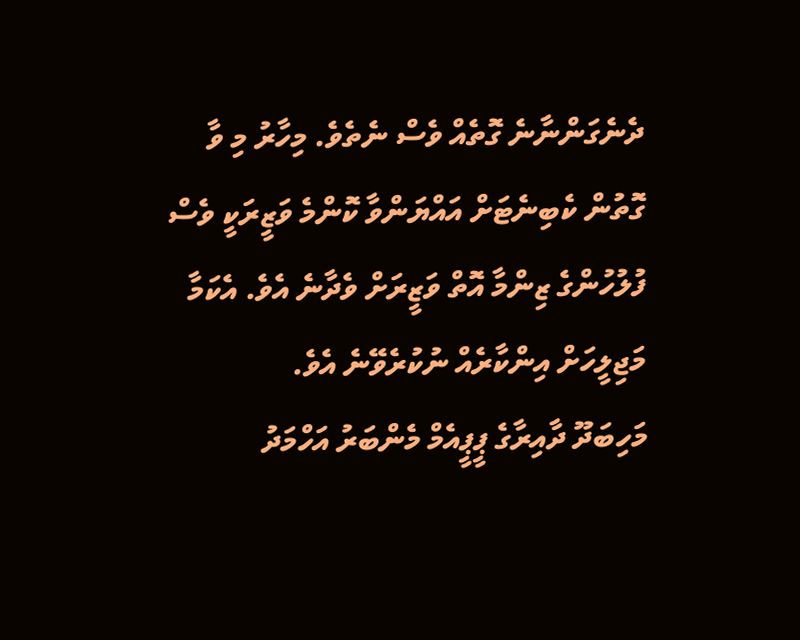ދެނެގަންނާނެ ގޮތެއް ވެސް ނެތެވެ. މިހާރު މި ވާ ގޮތުން ކެބިނެޓަށް އައްޔަންވާ ކޮންމެ ވަޒީރަކީ ވެސް ފުލުހުންގެ ޒިންމާ އޮތް ވަޒީރަށް ވެދާނެ އެވެ. އެކަމާ މަޖިލީހަށް އިންކާރެއް ނުކުރެވޭނެ އެވެ.
މަހިބަދޫ ދާއިރާގެ ޕީޕީއެމް މެންބަރު އަހްމަދު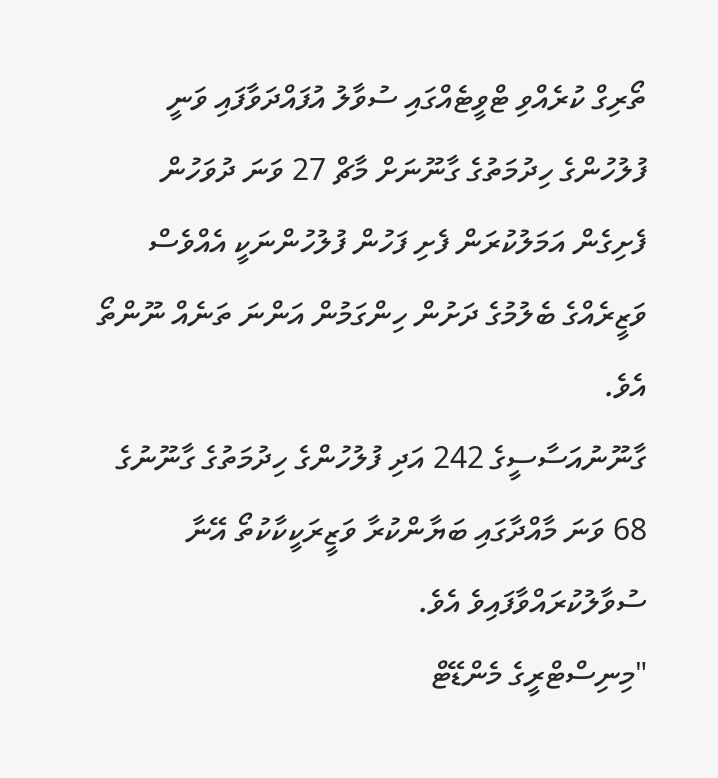ތޯރިގް ކުރެއްވި ޓްވީޓެއްގައި ސުވާލު އުފައްދަވާފައި ވަނީ ފުލުހުންގެ ހިދުމަތުގެ ގާނޫނަށް މާޗް 27 ވަނަ ދުވަހުން ފެށިގެން އަމަލުކުރަން ފެށި ފަހުން ފުލުހުންނަކީ އެއްވެސް ވަޒީރެއްގެ ބެލުމުގެ ދަށުން ހިންގަމުން އަންނަ ތަނެއް ނޫންތޯ އެވެ.
ގާނޫނުއަސާސީގެ 242 އަދި ފުލުހުންގެ ހިދުމަތުގެ ގާނޫނުގެ 68 ވަނަ މާއްދާގައި ބަޔާންކުރާ ވަޒީރަކީކާކުތޯ އޭނާ ސުވާލުކުރައްވާފައިވެ އެވެ.
"މިނިސްޓްރީގެ މެންޑޭޓް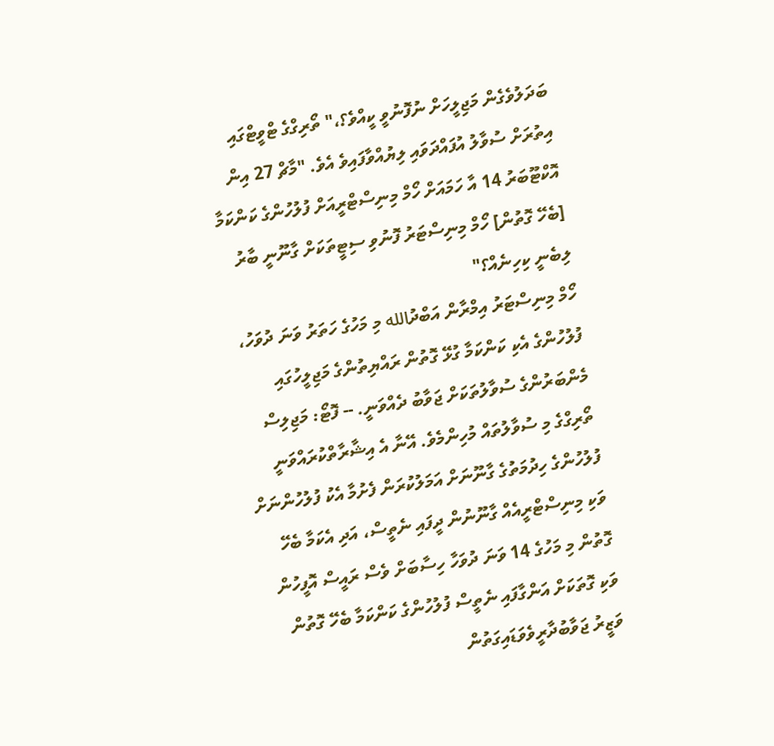ބަދަލުވެގެން މަޖިލީހަށް ނުފޮނުވީ ކީއްވެ؟،" ތޯރިގްގެ ޓްވީޓްގައި އިތުރަށް ސުވާލު އުފައްދަވައި ލިޔުއްވާފައިވެ އެވެ. "މާޗް 27 އިން އޮކްޓޫބަރު 14 އާ ހަމައަށް ހޯމް މިނިސްޓްރީއަށް ފުލުހުންގެ ކަންކަމާ [ބެހޭ ގޮތުން] ހޯމް މިނިސްޓަރު ފޮނުވި ސިޓީތަކަށް ގާނޫނީ ބާރު ލިބެނީ ކިހިނެއް؟"
ހޯމް މިނިސްޓަރު އިމްރާން އަބްދުالله މި މަހުގެ ހަތަރު ވަނަ ދުވަހު، ފުލުހުންގެ އެކި ކަންކަމާ ގުޅޭ ގޮތުން ރައްޔިތުންގެ މަޖިލީހުގައި މެންބަރުންގެ ސުވާލުތަކަށް ޖަވާބު ދެއްވަނީ. -- ފޮޓޯ: މަޖިލިސް
ތޯރިގްގެ މި ސުވާލުތައް މުހިންމެވެ. އޭނާ އެ އިޝާރާތްކުރައްވަނީ ފުލުހުންގެ ހިދުމަތުގެ ގާނޫނަށް އަމަލުކުރަން ފެށުމާ އެކު ފުލުހުންނަށް ވަކި މިނިސްޓްރީއެއް ގާނޫނުން ދީފައި ނެތީސް، އަދި އެކަމާ ބެހޭ ގޮތުން މި މަހުގެ 14 ވަނަ ދުވަހާ ހިސާބަށް ވެސް ރައީސް އޮފީހުން ވަކި ގޮތަކަށް އަންގާފައި ނެތީސް ފުލުހުންގެ ކަންކަމާ ބެހޭ ގޮތުން ވަޒީރު ޖަވާބުދާރީވެވަޑައިގަތުން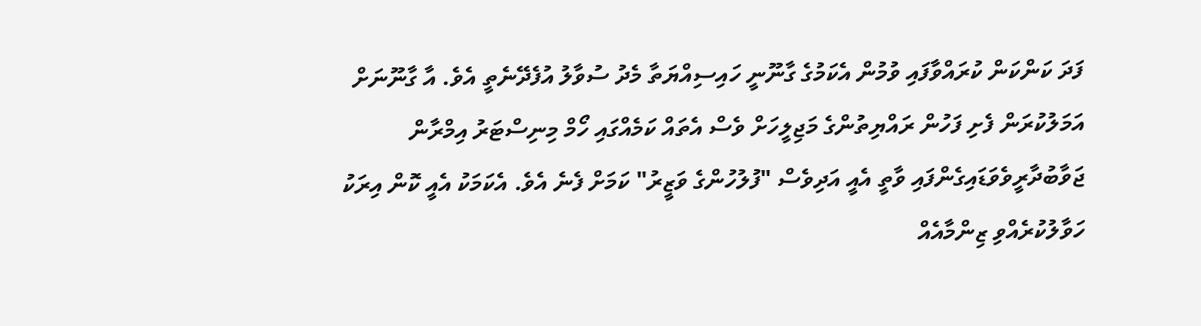ފަދަ ކަންކަން ކުރައްވާފައި ވުމުން އެކަމުގެ ގާނޫނީ ހައިސިއްޔަތާ މެދު ސުވާލު އުފެދޭނެތީ އެވެ. އާ ގާނޫނަށް އަމަލުކުރަން ފެށި ފަހުން ރައްޔިތުންގެ މަޖިލީހަށް ވެސް އެތައް ކަމެއްގައި ހޯމް މިނިސްޓަރު އިމްރާން ޖަވާބުދާރީވެވަޑައިގެންފައި ވާތީ އެއީ އަދިވެސް "ފުލުހުންގެ ވަޒީރު" ކަމަށް ފެނެ އެވެ. އެކަމަކު އެއީ ކޮން އިރަކު ހަވާލުކުރެއްވި ޒިންމާއެއް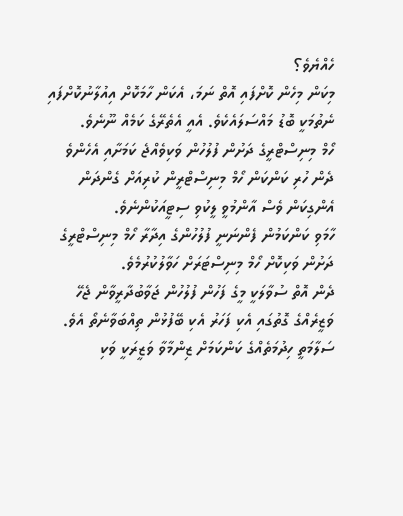ހެއްޔެވެ؟
މިކަން މިހެން ކޮށްފައި އޮތް ނަމަ، އެކަން ހާމަކޮށް އިއުލާނުކޮށްފައި ނެތުމަކީ ބޮޑު މައްސަލައެކެވެ. އެއީ އެތެރޭގެ ކަމެއް ނޫނެވެ.
ހޯމް މިނިސްޓްރީގެ ދަށުން ފުލުހުން ވަކިވެއްޖެ ކަމަށާއި އެހެންވެ ދެން ހުރި ކަންކަން ހޯމް މިނިސްޓްރީން ކުރިއަށް ގެންދަން އެންގިކަން ވެސް އާންމުވީ ލީކުވި ސިޓީއަކުންނެވެ.
ހާމަވި ކަންކަމުން ފެންނަނީ ފުލުހުންގެ އިދާރާ ހޯމް މިނިސްޓްރީގެ ދަށުން ވަކިކޮށް ހޯމް މިނިސްޓަރަށް ހަވާލުކުރުމެވެ.
ދެން އޮތް ސުވާލަކީ މީގެ ފަހުން ފުލުހުން ޖަވާބުދާރީވާން ޖެހޭ ވަޒީރެއްގެ ގޮތުގައި އެކި ފަހަރު އެކި ބޭފުޅުން ތިއްބަވާނެތޯ އެވެ. ސަލާމަތީ ހިދުމަތެއްގެ ކަންކަމަށް ޒިންމާވާ ވަޒީރަކީ ވަކި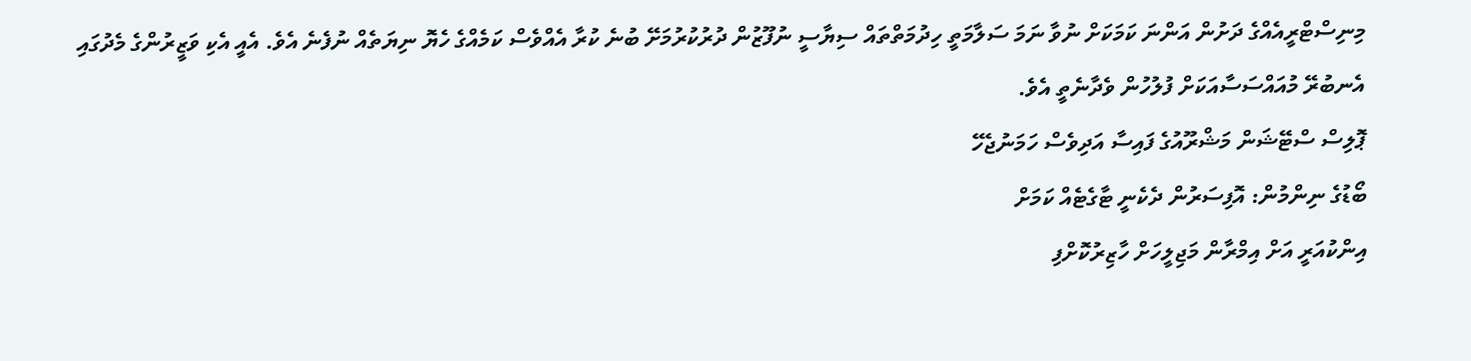މިނިސްޓްރީއެއްގެ ދަށުން އަންނަ ކަމަކަށް ނުވާ ނަމަ ސަލާމަތީ ހިދުމަތްތައް ސިޔާސީ ނުފޫޒުން ދުރުކުރުމަށޭ ބުނެ ކުރާ އެއްވެސް ކަމެއްގެ ހެޔޮ ނިޔަތެއް ނުފެނެ އެވެ. އެއީ އެކި ވަޒީރުންގެ މެދުގައި އެނބުރޭ މުއައްސަސާއަކަށް ފުލުހުން ވެދާނެތީ އެވެ.
ޕޮލިސް ސްޓޭޝަން މަޝްރޫއުގެ ފައިސާ އަދިވެސް ހަމަނުޖެހޭ
ބޯޑުގެ ނިންމުން: އޮފިސަރުން ދެކެނީ ޓާގެޓެއް ކަމަށް
އިންކުއަރީ އަށް އިމްރާން މަޖިލީހަށް ހާޒިރުކޮށްފި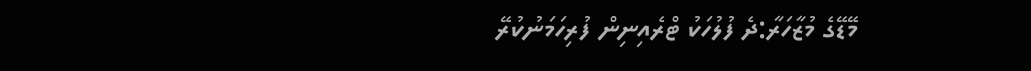މޭޑޭގެ މުޒާހަރާ:ދެ ފުލުހަކު ޓްރެއިނިން ފުރިހަމަނުކުރޭ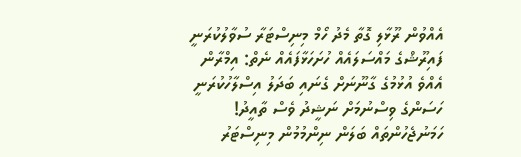އެއްވުން ރޫޅާލި ގޮތާ މެދު ހޯމް މިނިސްޓަރާ ސުވާލުކުރަނީ
ފައިރޫޝްގެ މައްސަލައެއް ހުށަހަޅާފައެއް ނެތް: އިމްރާން
އެއްވެ އުޅުމުގެ ގާނޫނަށް ގެނައި ބަދަލު އިސްލާހުކުރަނީ
ހަސަންގެ ވިސްނުމަށް ނަޝީދު ވެސް ތާއީދު!
ހަމަނުޖެހުންތައް ބަލަން ނިންމުމުން މިނިސްޓަރު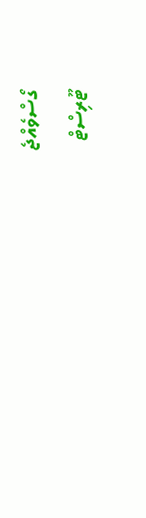ގޯސްވެއްޖެ
ޓޫރިސްޓް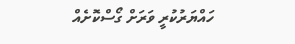ހައްޔަރުކުރީ ވަރަށް ގޯސްކޮށެއް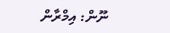ނޫން: އިމްރާން